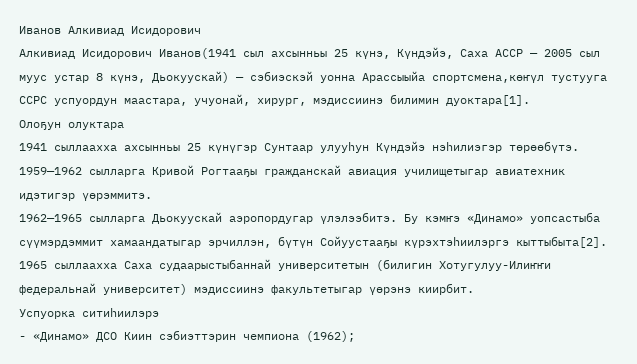Иванов Алкивиад Исидорович
Алкивиад Исидорович Иванов(1941 сыл ахсынньы 25 күнэ, Күндэйэ, Саха АССР — 2005 сыл муус устар 8 күнэ, Дьокуускай) — сэбиэскэй уонна Арассыыйа спортсмена,көҥүл тустууга ССРС успуордун маастара, учуонай, хирург, мэдиссиинэ билимин дуоктара[1].
Олоҕун олуктара
1941 сыллаахха ахсынньы 25 күнүгэр Сунтаар улууһун Күндэйэ нэһилиэгэр төрөөбүтэ.
1959—1962 сылларга Кривой Рогтааҕы гражданскай авиация училищетыгар авиатехник идэтигэр үөрэммитэ.
1962—1965 сылларга Дьокуускай аэропордугар үлэлээбитэ. Бу кэмҥэ «Динамо» уопсастыба сүүмэрдэммит хамаандатыгар эрчиллэн, бүтүн Сойуустааҕы күрэхтэһиилэргэ кыттыбыта[2].
1965 сыллаахха Саха судаарыстыбаннай университетын (билигин Хотугулуу-Илиҥҥи федеральнай университет) мэдиссиинэ факультетыгар үөрэнэ киирбит.
Успуорка ситиһиилэрэ
- «Динамо» ДСО Киин сэбиэттэрин чемпиона (1962);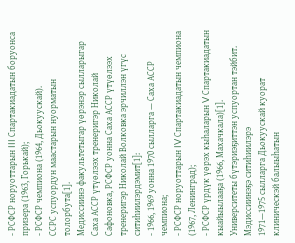- РСФСР норуоттарын III Спартакиадатын боруонса призера (1963, Горькай);
- РСФСР чемпиона (1964, Дьокуускай).
ССРС успуордун маастарын нуорматын толорбута[1].
Медиссиинэ факультетыгар үөрэнэр сылларыгар Саха АССР үтүөлээх тренеригэр Николай Сафоновка, РСФСР уонна Саха АССР үтүөлээх тренеригэр Николай Волковка эрчиллэн үгүс ситиһиилэрдэмит[1]:
- 1966, 1969 уонна 1970 сылларга — Саха АССР чемпиона;
- РСФСР норуоттарын IV Спартакиадатын чемпиона (1967, Ленинград);
- РСФСР үрдүк үөрэх кыһаларын V Спартакиадатын кыайыылааҕа (1966, Махачкала)[1].
Университеты бүтэриэҕиттэн успуортан тэйбит.
Мэдиссиинэҕэ ситиһиилэрэ
1971—1975 сылларга Дьокуускай куорат клиническэй балыыһатын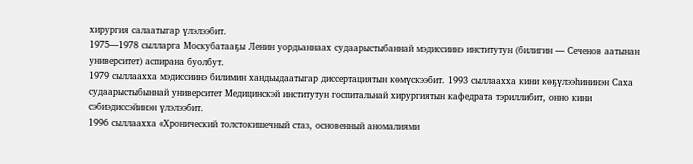хирургия салаатыгар үлэлээбит.
1975—1978 сылларга Москубатааҕы Ленин уордьаннаах судаарыстыбаннай мэдиссиинэ институтун (билигин — Сеченов аатынан университет) аспирана буолбут.
1979 сыллаахха мэдиссиинэ билимин хандьыдаатыгар диссертациятын көмүскээбит. 1993 сыллаахха кини көҕүлээһининэн Саха судаарыстыбыннай университет Медицинскэй институтун госпитальнай хирургиятын кафедрата тэриллибит, онно кини сэбиэдиссэйинэн үлэлээбит.
1996 сыллаахха «Хронический толстокишечный стаз, основенный аномалиями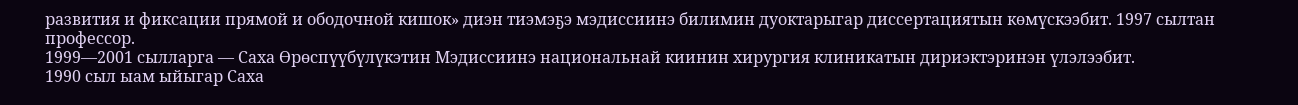развития и фиксации прямой и ободочной кишок» диэн тиэмэҕэ мэдиссиинэ билимин дуоктарыгар диссертациятын көмүскээбит. 1997 сылтан профессор.
1999—2001 сылларга — Саха Өрөспүүбүлүкэтин Мэдиссиинэ национальнай киинин хирургия клиникатын дириэктэринэн үлэлээбит.
1990 сыл ыам ыйыгар Саха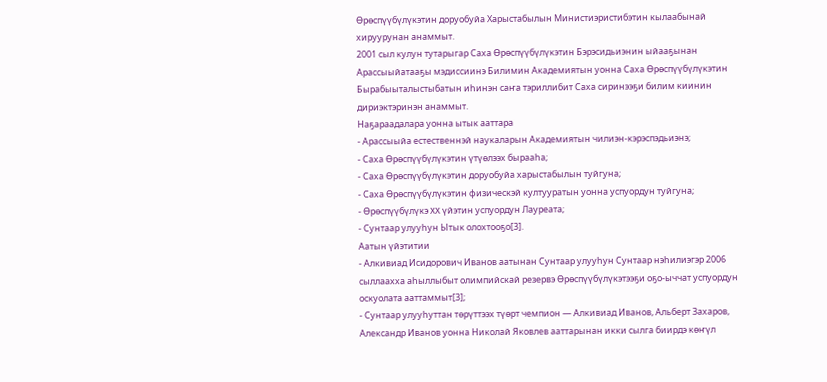Өрөспүүбүлүкэтин доруобуйа Харыстабылын Министиэристибэтин кылаабынай хируурунан анаммыт.
2001 сыл кулун тутарыгар Саха Өрөспүүбүлүкэтин Бэрэсидьиэнин ыйааҕынан Арассыыйатааҕы мэдиссиинэ Билимин Академиятын уонна Саха Өрөспүүбүлүкэтин Бырабыыталыстыбатын иһинэн саҥа тэриллибит Саха сиринээҕи билим киинин дириэктэринэн анаммыт.
Наҕараадалара уонна ытык ааттара
- Арассыыйа естественнэй наукаларын Академиятын чилиэн-кэрэспэдьиэнэ;
- Саха Өрөспүүбүлүкэтин үтүөлээх бырааһа;
- Саха Өрөспүүбүлүкэтин доруобуйа харыстабылын туйгуна;
- Саха Өрөспүүбүлүкэтин физическэй култууратын уонна успуордун туйгуна;
- Өрөспүүбүлүкэ XX үйэтин успуордун Лауреата;
- Сунтаар улууһун Ытык олохтооҕо[3].
Аатын үйэтитии
- Алкивиад Исидорович Иванов аатынан Сунтаар улууһун Сунтаар нэһилиэгэр 2006 сыллаахха аһыллыбыт олимпийскай резервэ Өрөспүүбүлүкэтээҕи оҕо-ыччат успуордун оскуолата ааттаммыт[3];
- Сунтаар улууһуттан төрүттээх түөрт чемпион — Алкивиад Иванов, Альберт Захаров, Александр Иванов уонна Николай Яковлев ааттарынан икки сылга биирдэ көҥүл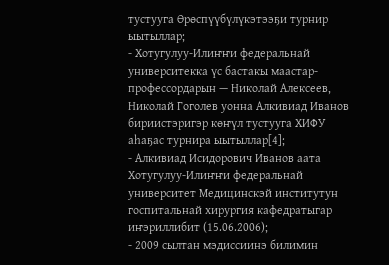тустууга Өрөспүүбүлүкэтээҕи турнир ыытыллар;
- Хотугулуу-Илиҥҥи федеральнай университекка үс бастакы маастар-профессордарын — Николай Алексеев, Николай Гоголев уонна Алкивиад Иванов бириистэригэр көҥүл тустууга ХИФУ аһаҕас турнира ыытыллар[4];
- Алкивиад Исидорович Иванов аата Хотугулуу-Илиҥҥи федеральнай университет Медицинскэй институтун госпитальнай хирургия кафедратыгар иҥэриллибит (15.06.2006);
- 2009 сылтан мэдиссиинэ билимин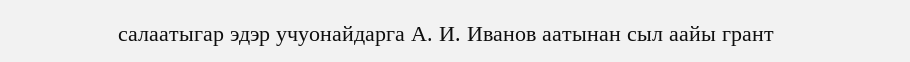салаатыгар эдэр учуонайдарга А. И. Иванов аатынан сыл аайы грант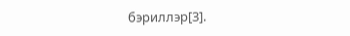бэриллэр[3].